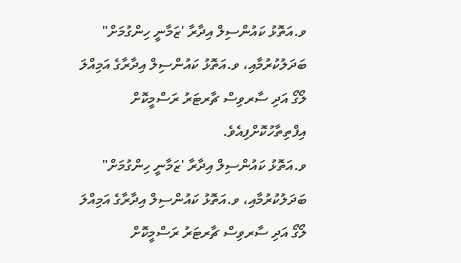ވ.އަތޮޅު ކައުންސިލް އިދާރާ 'ޒަމާނީ ހިންގުމަށް" ބަދަލުކުރުމާއި، ވ.އަތޮޅު ކައުންސިލް އިދާރާގެ އަމިއްލަ ލޯގޯ އަދި ސާރވިސް ޗާރޓަރު ރަސްމީކޮށް އިފްތިތާހުކޮށްފިއެވެ.
ވ.އަތޮޅު ކައުންސިލް އިދާރާ 'ޒަމާނީ ހިންގުމަށް" ބަދަލުކުރުމާއި، ވ.އަތޮޅު ކައުންސިލް އިދާރާގެ އަމިއްލަ ލޯގޯ އަދި ސާރވިސް ޗާރޓަރު ރަސްމީކޮށް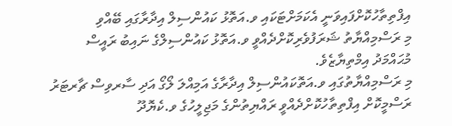އިފްތިތާހުކޮށްފައިވަނީ އެކަމަށްޓަކައި ވ.އަތޮޅު ކައުންސިލް އިދާރާގައި ބޭއްވި
މި ރަސްމިއްޔާތު ޝަރަފުވެރިކޮށްދެއްވީ ވ.އަތޮޅު ކައުންސިލްގެ ނައިބު ރައީސް މުޙައްމަދު އިމްތިޔާޒެވެ.
މި ރަސްމިއްޔާތުގައި ވ.އަތޮކައުންސިލް އިދާރާގެ އަމިއްލަ ލޯގޯ އަދި ސާރވިސް ޗާރޓަރު ރަސްމީކޮށް އިފްތިތާހުކޮށްދެއްވީ ރައްޔިތުންގެ މަޖިލީހުގެ ވ.ކެޔޮދޫ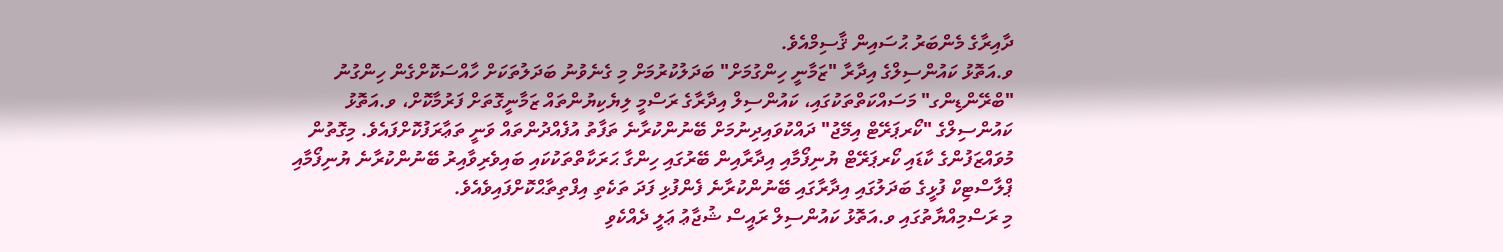ދާއިރާގެ މެންބަރު ޙުސައިން ޤާސިމްއެވެ.
ވ.އަތޮޅު ކައުންސިލްގެ އިދާރާ "ޒަމާނީ ހިންގުމަށް" ބަދަލުކުރުމަށް މި ގެނެވުނު ބަދަލުތަކަށް ހާއްސަކޮށްގެން ހިންގުނު "ބްރޭންޑިންގ" މަސައްކަތްތަކުގައި، ކައުންސިލް އިދާރާގެ ރަސްމީ ލިޔެކިޔުންތައް ޒަމާނީގޮތަށް ފަރުމާކޮށް، ވ.އަތޮޅު ކައުންސިލްގެ "ކޯރޕަރޭޓް އިމޭޖު" ދައްކުވައިދިނުމަށް ބޭނުންކުރާނެ ތަފާތު އުފެއްދުންތައް ވަނީ ތަޢާރަފުކޮށްފައެވެ. މިގޮތުން މުވައްޒަފުންގެ ކާޑައި ކޯރޕަރޭޓް ޔުނިފޯމާއި އިދާރާއިން ބޭރުގައި ހިންގާ ޙަރަކާތްތަކުކައި ބައިވެރިވާއިރު ބޭނުންކުރާނެ ޔުނިފޯމާއި ޕްލާސްޓިކް ފުޅީގެ ބަދަލުގައި އިދާރާގައި ބޭނުންކުރާނެ ފެންފުޅި ފަދަ ތަކެތި އިފްތިތާޙްކޮށްފައިވެއެވެ.
މި ރަސްމިއްޔާތުގައި ވ.އަތޮޅު ކައުންސިލް ރައީސް ޝުޖާޢު ޢަލީ ދެއްކެވި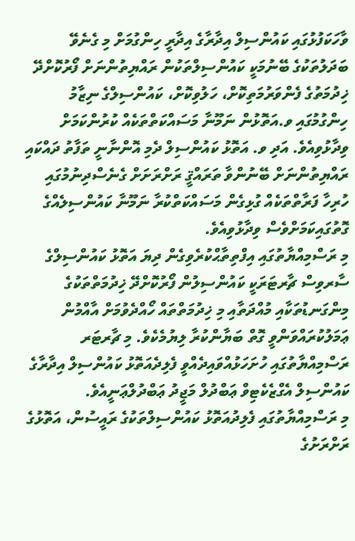ވާހަކަފުޅުގައި ކައުންސިލް އިދާރާގެ އިދާރީ ހިންގުމަށް މި ގެނެވޭ ބަދަލުތަކުގެ ބޭނުމަކީ ކައުންސިލްތަކުން ރައްޔިތުންނަށް ފޯރުކޮށްދޭ ޚިދުމަތުގެ ފެންވަރުމަތިކޮށް، ހަލުވިކޮށް، ކައުންސިލްގެ ނިޒާމު ހިންގުމުގައި ވ.އަތޮޅުން ނަމޫނާ މަސައްކަތްތަކެއް ކުރުންކަމަށް ވިދާޅުވިއެވެ. އަދި ވ. އަތޮޅު ކައުންސިލް ދެމި އޮންނާނީ ތަފާތު ދައްކައި ރައްޔިތުންނަށް ބޭނުންވާ ތަރައްޤީ ރަށްރަށަށް ގެނެސްދިނުމުގައި ހުރިހާ ފަރާތްތަކެއް ގުޅިގެން މަސައްކަތްކުރާ ނަމޫނާ ކައުންސިލެއްގެ ގޮތުގައިކަމަށްވެސް ވިދާޅުވިއެވެ.
މި ރަސްމިއްޔާތުގައި އިފްތިތާޙްކުރެވިގެން ދިޔަ އަތޮޅު ކައުންސިލްގެ ސާރވިސް ޗާރޓަރަކީ ކައުންސިލުން ފޯރުކޮށްދޭ ޚިދުމަތްތަކުގެ މިންގަނޑުތަކާއި މުއްދަތާއި މި ޚިދުމަތްތައް ހޯއްދެވުމަށް އާއްމުން ޢަމަލުކުރައްވަންވީ ގޮތް ބަޔާންކުރާ ލިޔުމެކެވެ. މި ޗާރޓަރ ރަސްމިއްޔާތުގައި ހުށަހަޅުއްވައިދެއްވީ ފެލިދެއަތޮޅު ކައުންސިލް އިދާރާގެ ކައުންސިލް އެގްޒެކެޓިވް ޢަބްދުލް މަޖީދު ޢަބްދުލްޢަނީއެވެ.
މި ރަސްމިއްޔާތުގައި ފެލިދުއަތޮޅު ކައުންސިލްތަކުގެ ރައީސުން، އަތޮޅުގެ ރަށްރަށުގެ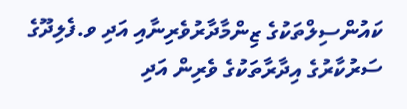ކައުންސިލްތަކުގެ ޒިންމާދާރުވެރިނާއި އަދި ވ.ފެލިދޫގެ ސަރުކާރުގެ އިދާރާތަކުގެ ވެރިން އަދި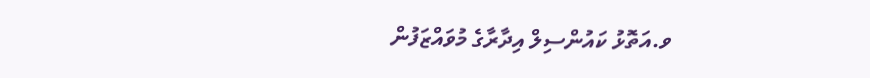ވ.އަތޮޅު ކައުންސިލް އިދާރާގެ މުވައްޒަފުން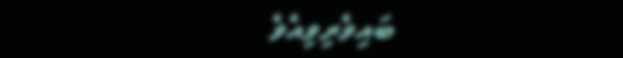ބައިވެރިވިއެވެ